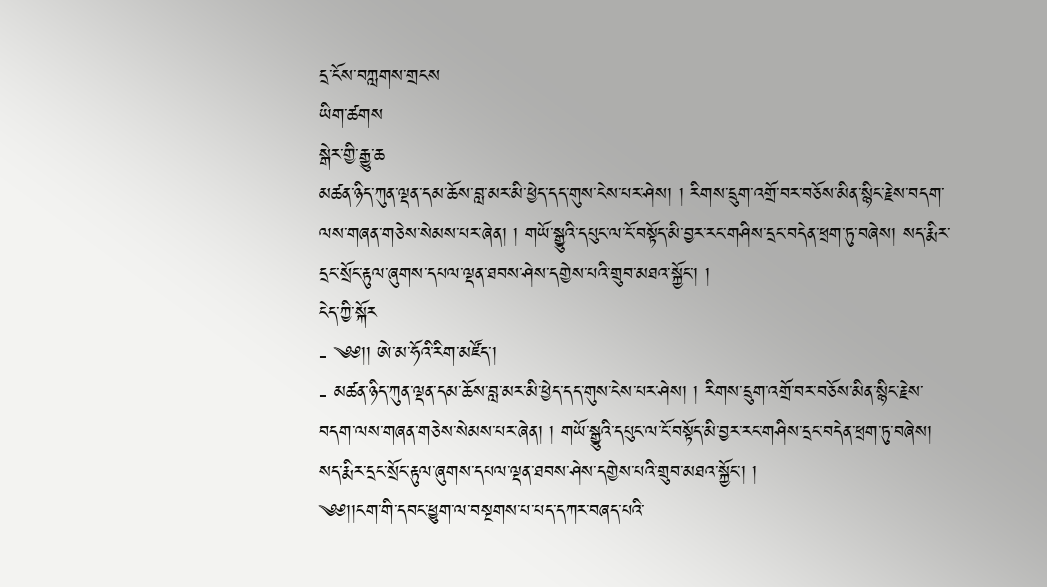དྲ་ངོས་བཀླགས་གྲངས
ཡིག་ཚགས
སྒེར་གྱི་རྒྱུ་ཆ
མཚན་ཉིད་ཀུན་ལྡན་དམ་ཆོས་བླ་མར་མི་ཕྱེད་དད་གུས་ངེས་པར་ཤེས། ། རིགས་དྲུག་འགྲོ་བར་བཅོས་མིན་སྙིང་རྗེས་བདག་ལས་གཞན་གཅེས་སེམས་པར་ཞེན། ། གཡོ་སྒྱུའི་དཔུང་ལ་ངོ་བསྟོད་མི་བྱར་རང་གཤིས་དྲང་བདེན་ཕྲག་ཏུ་བཞེས། སད་རྨིར་དྲང་སྲོང་རྟུལ་ཞུགས་དཔལ་ལྡན་ཐབས་ཤེས་དགྱེས་པའི་གྲུབ་མཐའ་སྐྱོང་། །
ངེད་ཀྱི་སྐོར
- ༄༅།། ཨེ་མ་ཧོའི་རིག་མཛོད་།
- མཚན་ཉིད་ཀུན་ལྡན་དམ་ཆོས་བླ་མར་མི་ཕྱེད་དད་གུས་ངེས་པར་ཤེས། ། རིགས་དྲུག་འགྲོ་བར་བཅོས་མིན་སྙིང་རྗེས་བདག་ལས་གཞན་གཅེས་སེམས་པར་ཞེན། ། གཡོ་སྒྱུའི་དཔུང་ལ་ངོ་བསྟོད་མི་བྱར་རང་གཤིས་དྲང་བདེན་ཕྲག་ཏུ་བཞེས། སད་རྨིར་དྲང་སྲོང་རྟུལ་ཞུགས་དཔལ་ལྡན་ཐབས་ཤེས་དགྱེས་པའི་གྲུབ་མཐའ་སྐྱོང་། །
༄༅།།ངག་གི་དབང་ཕྱུག་ལ་བསྔགས་པ་པད་དཀར་བཞད་པའི་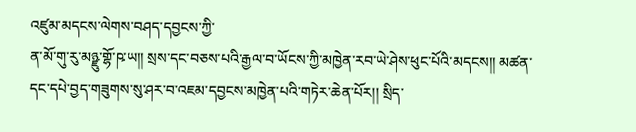འཛུམ་མདངས་ལེགས་བཤད་དབྱངས་ཀྱི་
ན་མོ་གུ་རུ་མཉྫུ་གྷོ་ཥ་ཡ།། སྲས་དང་བཅས་པའི་རྒྱལ་བ་ཡོངས་ཀྱི་མཁྱེན་རབ་ཡེ་ཤེས་ཕུང་པོའི་མདངས།། མཚན་དང་དཔེ་བྱད་གཟུགས་སུ་ཤར་བ་འཇམ་དབྱངས་མཁྱེན་པའི་གཏེར་ཆེན་པོར།། སྲིད་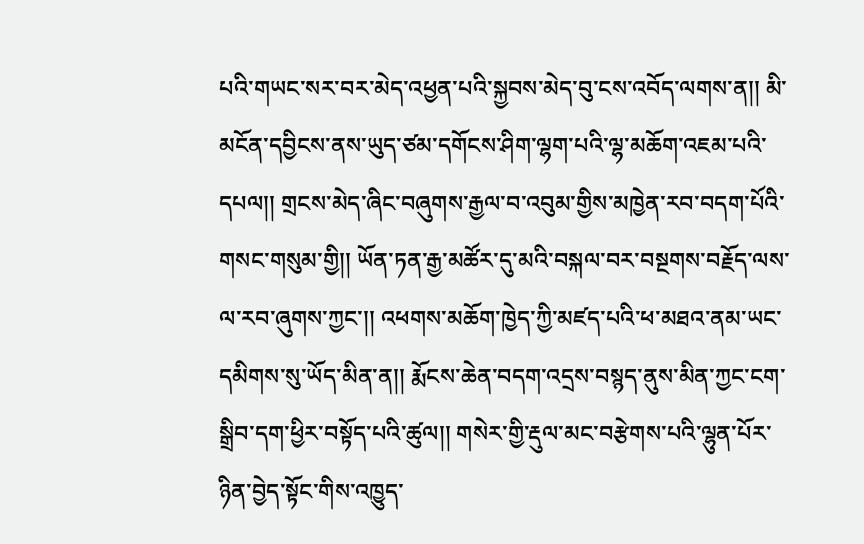པའི་གཡང་སར་བར་མེད་འཕྱན་པའི་སྐྱབས་མེད་བུ་ངས་འབོད་ལགས་ན།། མི་མངོན་དབྱིངས་ནས་ཡུད་ཙམ་དགོངས་ཤིག་ལྷག་པའི་ལྷ་མཆོག་འཇམ་པའི་དཔལ།། གྲངས་མེད་ཞིང་བཞུགས་རྒྱལ་བ་འབུམ་གྱིས་མཁྱེན་རབ་བདག་པོའི་གསང་གསུམ་གྱི།། ཡོན་ཏན་རྒྱ་མཚོར་དུ་མའི་བསྐལ་བར་བསྔགས་བརྗོད་ལས་ལ་རབ་ཞུགས་ཀྱང་།། འཕགས་མཆོག་ཁྱེད་ཀྱི་མཛད་པའི་ཕ་མཐའ་ནམ་ཡང་དམིགས་སུ་ཡོད་མིན་ན།། རྨོངས་ཆེན་བདག་འདྲས་བསྙད་ནུས་མིན་ཀྱང་ངག་སྒྲིབ་དག་ཕྱིར་བསྟོད་པའི་ཚུལ།། གསེར་གྱི་རྡུལ་མང་བརྩེགས་པའི་ལྷུན་པོར་ཉིན་བྱེད་སྟོང་གིས་འཁྱུད་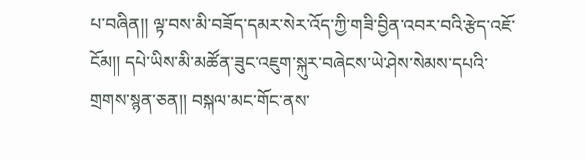པ་བཞིན།། ལྟ་བས་མི་བཟོད་དམར་སེར་འོད་ཀྱི་གཟི་བྱིན་འབར་བའི་རྩེད་འཇོ་ངོམ།། དཔེ་ཡིས་མི་མཚོན་ཟུང་འཇུག་སྐུར་བཞེངས་ཡེ་ཤེས་སེམས་དཔའི་གྲགས་སྙན་ཅན།། བསྐལ་མང་གོང་ནས་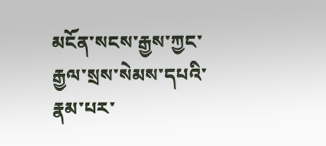མངོན་སངས་རྒྱས་ཀྱང་རྒྱལ་སྲས་སེམས་དཔའི་རྣམ་པར་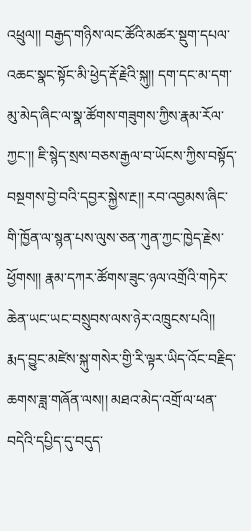འཕྲུལ།། བརྒྱད་གཉིས་ལང་ཚོའི་མཚར་སྡུག་དཔལ་འཆང་སྣང་སྟོང་མི་ཕྱེད་རྡོ་རྗེའི་སྐུ།། དག་དང་མ་དག་མུ་མེད་ཞིང་ལ་སྣ་ཚོགས་གཟུགས་ཀྱིས་རྣམ་རོལ་ཀྱང་།། ཇི་སྙེད་སྲས་བཅས་རྒྱལ་བ་ཡོངས་ཀྱིས་བསྟོད་བསྔགས་བྱེ་བའི་དབྱར་སྐྱེས་རྔ།། རབ་འབྱམས་ཞིང་གི་ཁྱོན་ལ་སྙན་པས་ལུས་ཅན་ཀུན་ཀྱང་ཁྱེད་རྗེས་ཕྱོགས།། རྣམ་དཀར་ཚོགས་ཟུང་ཉལ་འགྲོའི་གཏེར་ཆེན་ཡང་ཡང་བསྲུབས་ལས་ཉེར་འཁྲུངས་པའི།། རྨད་བྱུང་མཛེས་སྐུ་གསེར་གྱི་རི་ལྟར་ཡིད་འོང་བརྗིད་ཆགས་ཟླ་གཞོན་ལས།། མཐའ་མེད་འགྲོ་ལ་ཕན་བདེའི་དཔྱིད་དུ་བདུད་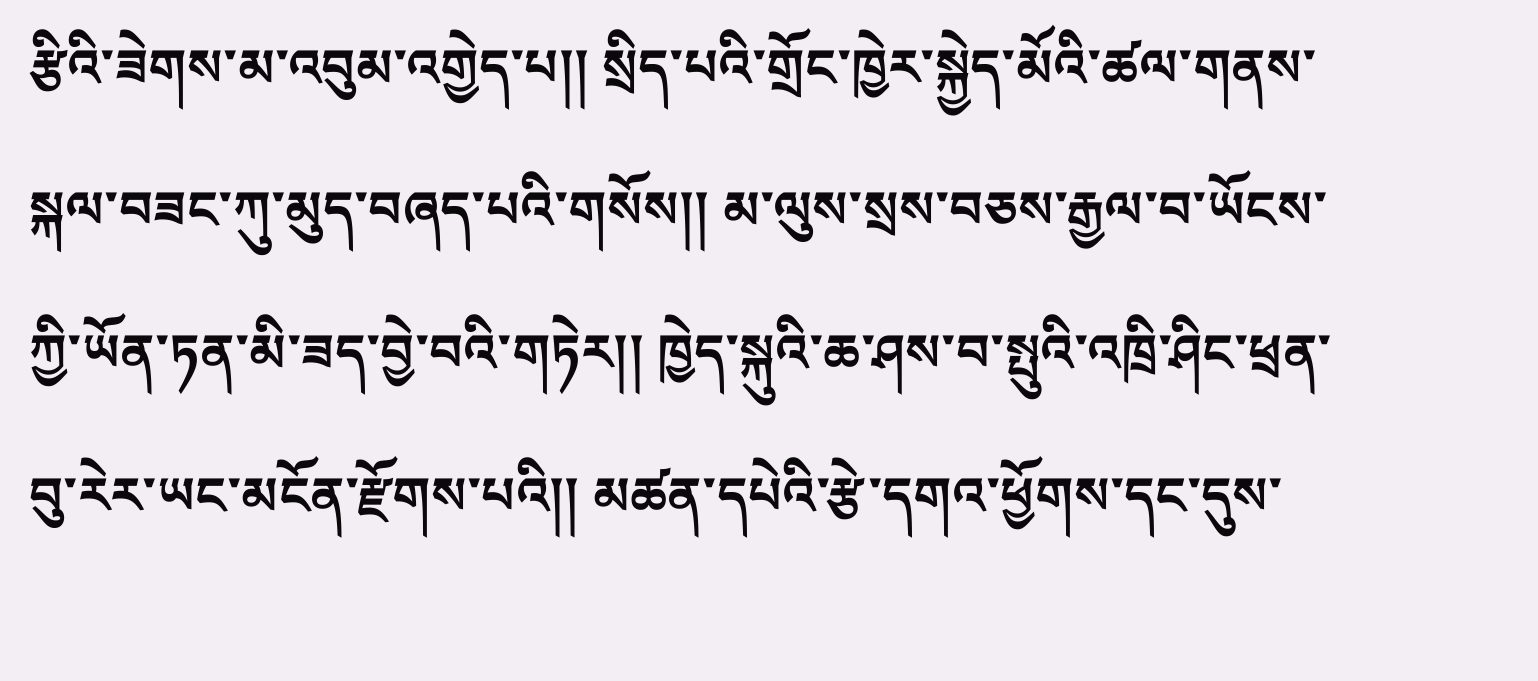རྩིའི་ཟེགས་མ་འབུམ་འགྱེད་པ།། སྲིད་པའི་གྲོང་ཁྱེར་སྐྱེད་མོའི་ཚལ་གནས་སྐལ་བཟང་ཀུ་མུད་བཞད་པའི་གསོས།། མ་ལུས་སྲས་བཅས་རྒྱལ་བ་ཡོངས་ཀྱི་ཡོན་ཏན་མི་ཟད་བྱེ་བའི་གཏེར།། ཁྱེད་སྐུའི་ཆ་ཤས་བ་སྤུའི་འཁྲི་ཤིང་ཕྲན་བུ་རེར་ཡང་མངོན་རྫོགས་པའི།། མཚན་དཔེའི་རྩེ་དགའ་ཕྱོགས་དང་དུས་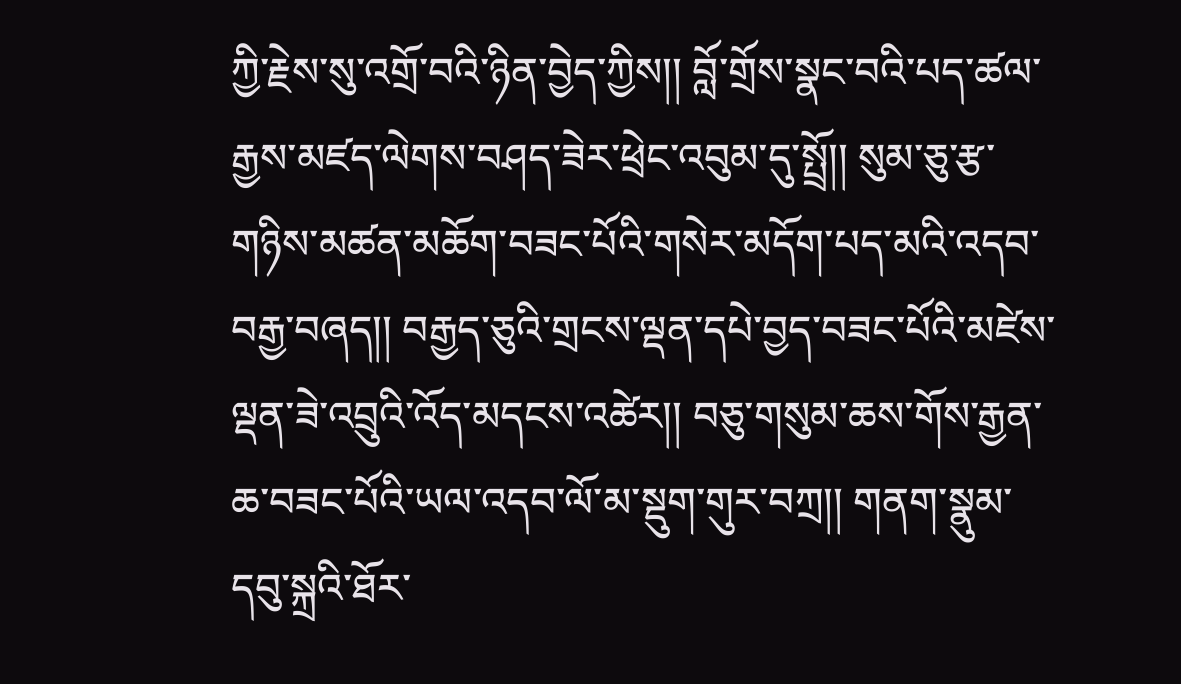ཀྱི་རྗེས་སུ་འགྲོ་བའི་ཉིན་བྱེད་ཀྱིས།། བློ་གྲོས་སྣང་བའི་པད་ཚལ་རྒྱས་མཛད་ལེགས་བཤད་ཟེར་ཕྲེང་འབུམ་དུ་སྤྲོ།། སུམ་ཅུ་རྩ་གཉིས་མཚན་མཆོག་བཟང་པོའི་གསེར་མདོག་པད་མའི་འདབ་བརྒྱ་བཞད།། བརྒྱད་ཅུའི་གྲངས་ལྡན་དཔེ་བྱད་བཟང་པོའི་མཛེས་ལྡན་ཟེ་འབྲུའི་འོད་མདངས་འཚེར།། བཅུ་གསུམ་ཆས་གོས་རྒྱན་ཆ་བཟང་པོའི་ཡལ་འདབ་ལོ་མ་སྡུག་གུར་བཀྲ།། གནག་སྣུམ་དབུ་སྐྲའི་ཐོར་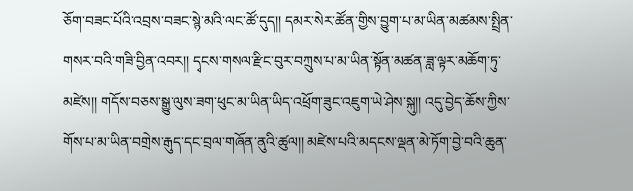ཅོག་བཟང་པོའི་འབྲས་བཟང་སྙེ་མའི་ལང་ཚོ་དུད།། དམར་སེར་ཚོན་གྱིས་བྱུག་པ་མ་ཡིན་མཚམས་སྤྲིན་གསར་བའི་གཟི་བྱིན་འབར།། དྭངས་གསལ་རྫིང་བུར་བཀྲུས་པ་མ་ཡིན་སྟོན་མཚན་ཟླ་ལྟར་མཆོག་ཏུ་མཛེས།། གདོས་བཅས་སྒྱུ་ལུས་ཟག་ཕུང་མ་ཡིན་ཡིད་འཕྲོག་ཟུང་འཇུག་ཡེ་ཤེས་སྐུ།། འདུ་བྱེད་ཆོས་ཀྱིས་གོས་པ་མ་ཡིན་བགྲེས་རྒུད་དང་བྲལ་གཞོན་ནུའི་ཚུལ།། མཛེས་པའི་མདངས་ལྡན་མེ་ཏོག་བྱེ་བའི་ཆུན་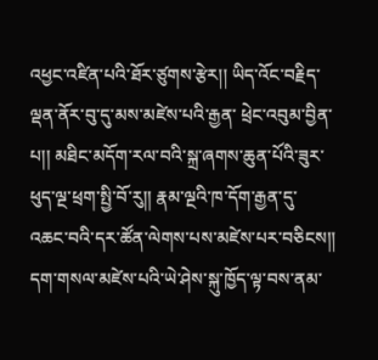འཕྱང་འཛིན་པའི་ཐོར་ཙུགས་རྩེར།། ཡིད་འོང་བརྗིད་ལྡན་ནོར་བུ་དུ་མས་མཛེས་པའི་རྒྱན་ ཕྲེང་འབུམ་བྱིན་པ།། མཐིང་མདོག་རལ་བའི་སྐྲ་ཞགས་ཆུན་པོའི་ཟུར་ཕུད་ལྔ་ཕྲག་སྤྱི་བོ་རུ།། རྣམ་ལྔའི་ཁ་དོག་རྒྱན་དུ་འཆང་བའི་དར་ཚོན་ལེགས་པས་མཛེས་པར་བཅིངས།། དག་གསལ་མཛེས་པའི་ཡེ་ཤེས་སྐུ་ཁྱོད་ལྟ་བས་ནམ་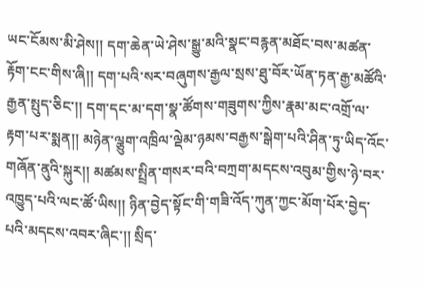ཡང་ངོམས་མི་ཤེས།། དག་ཆེན་ཡེ་ཤེས་སྒྱུ་མའི་སྣང་བརྙན་མཐོང་བས་མཚན་རྟོག་ངང་གིས་ཞི།། དག་པའི་སར་བཞུགས་རྒྱལ་སྲས་ཐུ་བོར་ཡོན་ཏན་རྒྱ་མཚོའི་རྒྱན་སྤུད་ཅིང་།། དག་དང་མ་དག་སྣ་ཚོགས་གཟུགས་ཀྱིས་རྣམ་མང་འགྲོ་ལ་རྟག་པར་སྨན།། མཉེན་ལྕུག་འཁྲིལ་ལྡེམ་ཉམས་བརྒྱས་སྒེག་པའི་ཤིན་ཏུ་ཡིད་འོང་གཞོན་ནུའི་སྐུར།། མཚམས་སྤྲིན་གསར་བའི་བཀྲག་མདངས་འབུམ་གྱིས་ཉེ་བར་འཁྱུད་པའི་ལང་ཚོ་ཡིས།། ཉིན་བྱེད་སྟོང་གི་གཟི་འོད་ཀུན་ཀྱང་མོག་པོར་བྱེད་པའི་མདངས་འབར་ཞིང་།། སྲིད་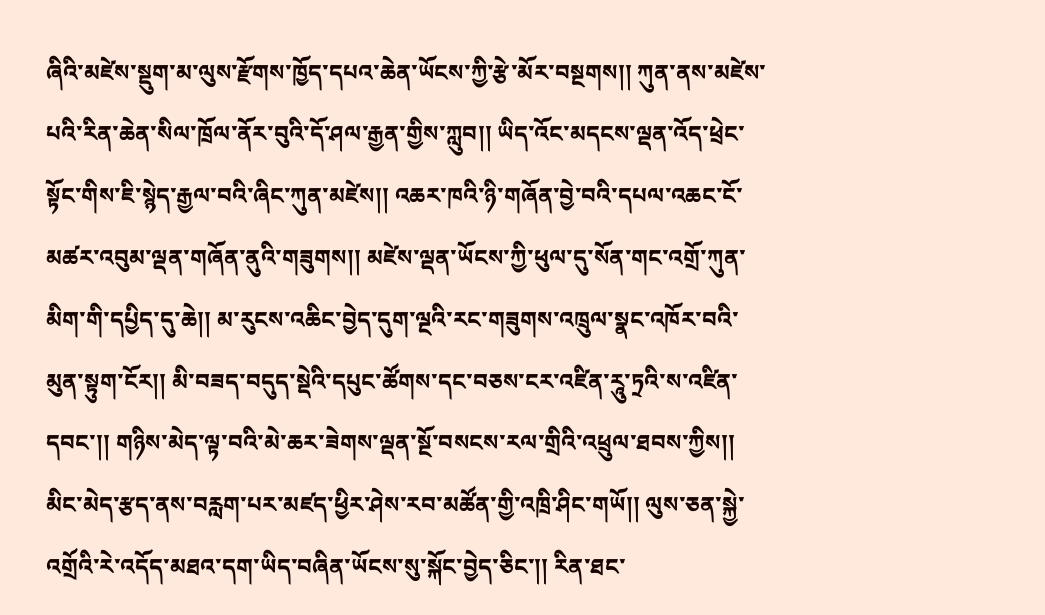ཞིའི་མཛེས་སྡུག་མ་ལུས་རྫོགས་ཁྱོད་དཔའ་ཆེན་ཡོངས་ཀྱི་རྩེ་མོར་བསྔགས།། ཀུན་ནས་མཛེས་པའི་རིན་ཆེན་སིལ་ཁྲོལ་ནོར་བུའི་དོ་ཤལ་རྒྱན་གྱིས་ཀླུབ།། ཡིད་འོང་མདངས་ལྡན་འོད་ཕྲེང་སྟོང་གིས་ཇི་སྙེད་རྒྱལ་བའི་ཞིང་ཀུན་མཛེས།། འཆར་ཁའི་ཉི་གཞོན་བྱེ་བའི་དཔལ་འཆང་ངོ་མཚར་འབུམ་ལྡན་གཞོན་ནུའི་གཟུགས།། མཛེས་ལྡན་ཡོངས་ཀྱི་ཕུལ་དུ་སོན་གང་འགྲོ་ཀུན་མིག་གི་དཔྱིད་དུ་ཆེ།། མ་རུངས་འཆིང་བྱེད་དུག་ལྔའི་རང་གཟུགས་འཁྲུལ་སྣང་འཁོར་བའི་མུན་སྟུག་ངོར།། མི་བཟད་བདུད་སྡེའི་དཔུང་ཚོགས་དང་བཅས་ངར་འཛིན་རཱུ་ཏྲའི་ས་འཛིན་དབང་།། གཉིས་མེད་ལྟ་བའི་མེ་ཆར་ཟེགས་ལྡན་སྔོ་བསངས་རལ་གྲིའི་འཕྲུལ་ཐབས་ཀྱིས།། མིང་མེད་རྩད་ནས་བརླག་པར་མཛད་ཕྱིར་ཤེས་རབ་མཚོན་གྱི་འཁྲི་ཤིང་གཡོ།། ལུས་ཅན་སྐྱེ་འགྲོའི་རེ་འདོད་མཐའ་དག་ཡིད་བཞིན་ཡོངས་སུ་སྐོང་བྱེད་ཅིང་།། རིན་ཐང་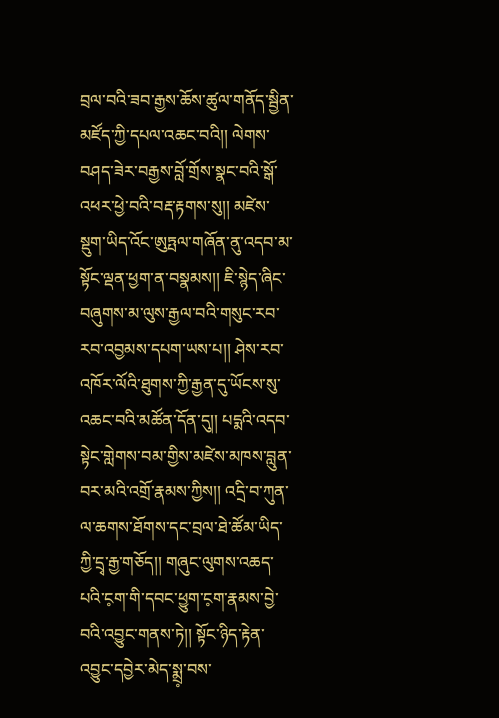བྲལ་བའི་ཟབ་རྒྱས་ཆོས་ཚུལ་གནོད་སྦྱིན་མཛོད་ཀྱི་དཔལ་འཆང་བའི།། ལེགས་བཤད་ཟེར་བརྒྱས་བློ་གྲོས་སྣང་བའི་སྒོ་འཕར་ཕྱེ་བའི་བརྡ་རྟགས་སུ།། མཛེས་སྡུག་ཡིད་འོང་ཨུཏྤལ་གཞོན་ནུ་འདབ་མ་སྟོང་ལྡན་ཕྱག་ན་བསྣམས།། ཇི་སྙེད་ཞིང་བཞུགས་མ་ལུས་རྒྱལ་བའི་གསུང་རབ་རབ་འབྱམས་དཔག་ཡས་པ།། ཤེས་རབ་འཁོར་ལོའི་ཐུགས་ཀྱི་རྒྱན་དུ་ཡོངས་སུ་འཆང་བའི་མཚོན་དོན་དུ།། པདྨའི་འདབ་སྟེང་གླེགས་བམ་གྱིས་མཛེས་མཁས་བླུན་བར་མའི་འགྲོ་རྣམས་ཀྱིས།། འདྲི་བ་ཀུན་ལ་ཆགས་ཐོགས་དང་བྲལ་ཐེ་ཚོམ་ཡིད་ཀྱི་དྲྭ་རྒྱ་གཅོད།། གཞུང་ལུགས་འཆད་པའི་ང༷ག་གི་དབང་ཕྱུག་ང༷ག་རྣམས་བྱེ་བའི་འབྱུང་གནས་ཏེ།། སྟོང་ཉིད་རྟེན་འབྱུང་དབྱེར་མེད་སྨྲ༷་བས་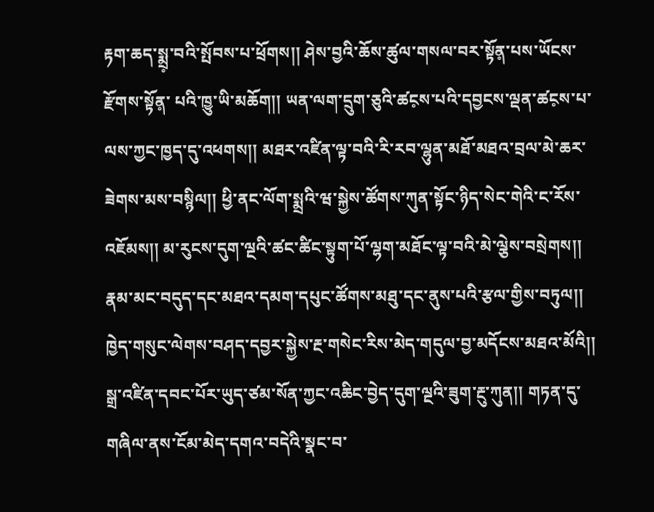རྟག་ཆད་སྨྲ༷་བའི་སྤོབས་པ་ཕྲོགས།། ཤེས་བྱའི་ཆོས་ཚུལ་གསལ་བར་སྟོན༷་པས་ཡོངས་རྫོགས་སྟོན༷་ པའི་ཁྱུ་ཡི་མཆོག།། ཡན་ལག་དྲུག་ཅུའི་ཚང༷ས་པའི་དབྱངས་ལྡན་ཚང༷ས་པ་ལས་ཀྱང་ཁྱད་དུ་འཕགས།། མཐར་འཛིན་ལྟ་བའི་རི་རབ་ལྷུན་མཐོ་མཐའ་བྲལ་མེ་ཆར་ཟེགས་མས་བསྙིལ།། ཕྱི་ནང་ལོག་སྨྲའི་ཝ་སྐྱེས་ཚོགས་ཀུན་སྟོང་ཉིད་སེང་གེའི་ང་རོས་འཇོམས།། མ་རུངས་དུག་ལྔའི་ཚང་ཚིང་སྟུག་པོ་ལྷག་མཐོང་ལྟ་བའི་མེ་ལྕེས་བསྲེགས།། རྣམ་མང་བདུད་དང་མཐའ་དམག་དཔུང་ཚོགས་མཐུ་དང་ནུས་པའི་རྩལ་གྱིས་བཏུལ།། ཁྱེད་གསུང་ལེགས་བཤད་དབྱར་སྐྱེས་རྔ་གསེང་རིས་མེད་གདུལ་བྱ་མདོངས་མཐའ་མོའི།། སྒྲ་འཛིན་དབང་པོར་ཡུད་ཙམ་སོན་ཀྱང་འཆིང་བྱེད་དུག་ལྔའི་ཟུག་རྔུ་ཀུན།། གཏན་དུ་གཞིལ་ནས་ངོམ་མེད་དགའ་བདེའི་སྣང་བ་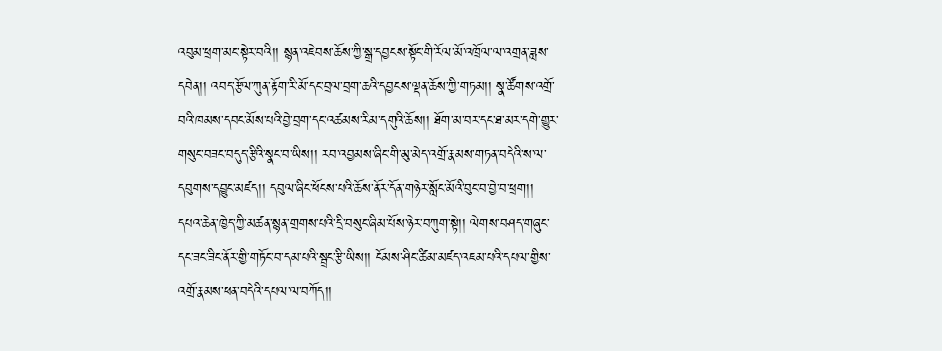འབུམ་ཕྲག་མང་སྟེར་བའི།། སྙན་འཇེབས་ཆོས་ཀྱི་སྒྲ་དབྱངས་སྟོང་གི་རོལ་མོ་འཁྲོལ་ལ་འགྲན་ཟླས་དབེན།། འབད་རྩོལ་ཀུན་རྟོག་རི་མོ་དང་བྲལ་བྲག་ཆའི་དབྱངས་ལྡན་ཆོས་ཀྱི་གཏམ།། སྣ་ཚོགས་འགྲོ་བའི་ཁམས་དབང་མོས་པའི་བྱེ་བྲག་དང་འཚམས་རིམ་དགུའི་ཆོས།། ཐོག་མ་བར་དང་ཐ་མར་དགེ་གྱུར་གསུང་བཟང་བདུད་རྩིའི་སྣང་བ་ཡིས།། རབ་འབྱམས་ཞིང་གི་མུ་མེད་འགྲོ་རྣམས་གཏན་བདེའི་ས་ལ་དབུགས་དབྱུང་མཛད།། དབུལ་ཞིང་ཕོངས་པའི་ཆོས་ནོར་དོན་གཉེར་སློང་མོའི་བུང་བ་བྱེ་བ་ཕྲག།། དཔའ་ཆེན་ཁྱེད་ཀྱི་མཚན་སྙན་གྲགས་པའི་དྲི་བསུང་ཞིམ་པོས་ཉེར་བཀུག་སྟེ།། ལེགས་བཤད་གཞུང་དང་ཟང་ཟིང་ནོར་གྱི་གཏོང་བ་དམ་པའི་སྦྲང་རྩི་ཡིས།། ངོམས་ཤིང་ཚིམ་མཛད་འཇམ་པའི་དཔལ་གྱིས་འགྲོ་རྣམས་ཕན་བདེའི་དཔལ་ལ་བཀོད།།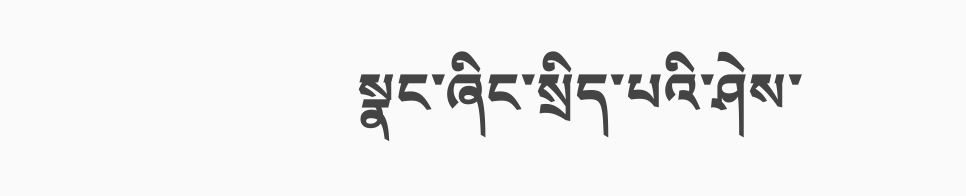སྣང་ཞིང་སྲིད་པའི་ཤེས་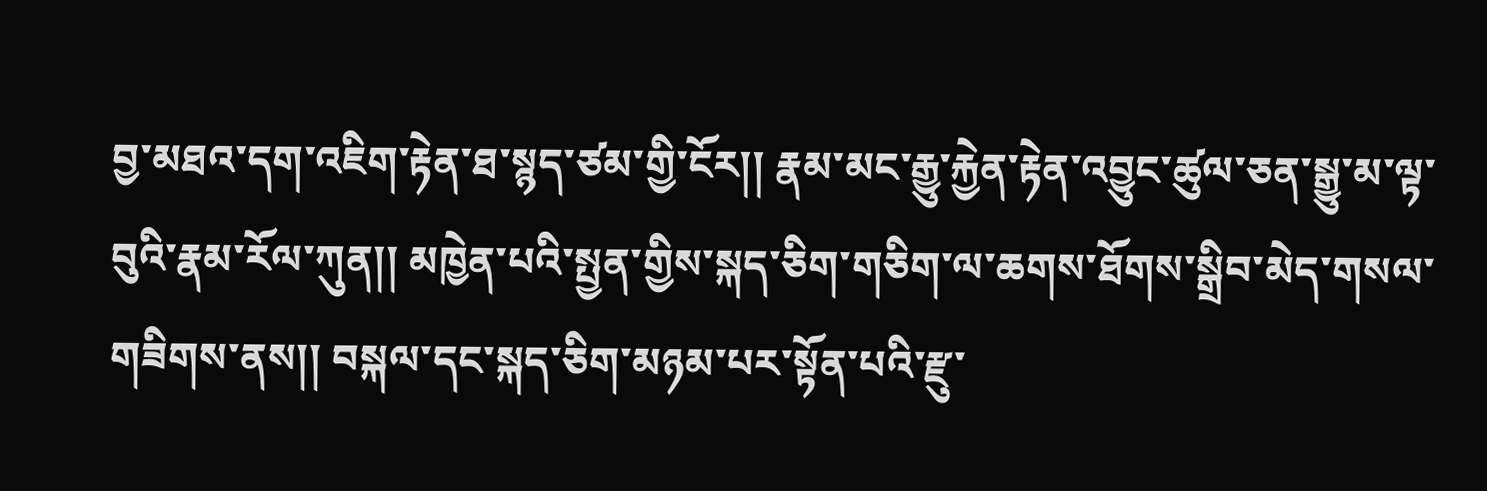བྱ་མཐའ་དག་འཇིག་རྟེན་ཐ་སྙད་ཙམ་གྱི་ངོར།། རྣམ་མང་རྒྱུ་རྐྱེན་རྟེན་འབྱུང་ཚུལ་ཅན་སྒྱུ་མ་ལྟ་བུའི་རྣམ་རོལ་ཀུན།། མཁྱེན་པའི་སྤྱན་གྱིས་སྐད་ཅིག་གཅིག་ལ་ཆགས་ཐོགས་སྒྲིབ་མེད་གསལ་གཟིགས་ནས།། བསྐལ་དང་སྐད་ཅིག་མཉམ་པར་སྟོན་པའི་རྫུ་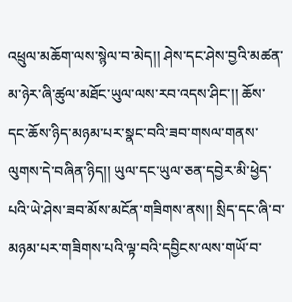འཕྲུལ་མཆོག་ལས་སྙེལ་བ་མེད།། ཤེས་དང་ཤེས་བྱའི་མཚན་མ་ཉེར་ཞི་ཚུལ་མཐོང་ཡུལ་ལས་རབ་འདས་ཤིང་།། ཆོས་དང་ཆོས་ཉིད་མཉམ་པར་སྣང་བའི་ཟབ་གསལ་གནས་ལུགས་དེ་བཞིན་ཉིད།། ཡུལ་དང་ཡུལ་ཅན་དབྱེར་མི་ཕྱེད་པའི་ཡེ་ཤེས་ཟབ་མོས་མངོན་གཟིགས་ནས།། སྲིད་དང་ཞི་བ་མཉམ་པར་གཟིགས་པའི་ལྟ་བའི་དབྱིངས་ལས་གཡོ་བ་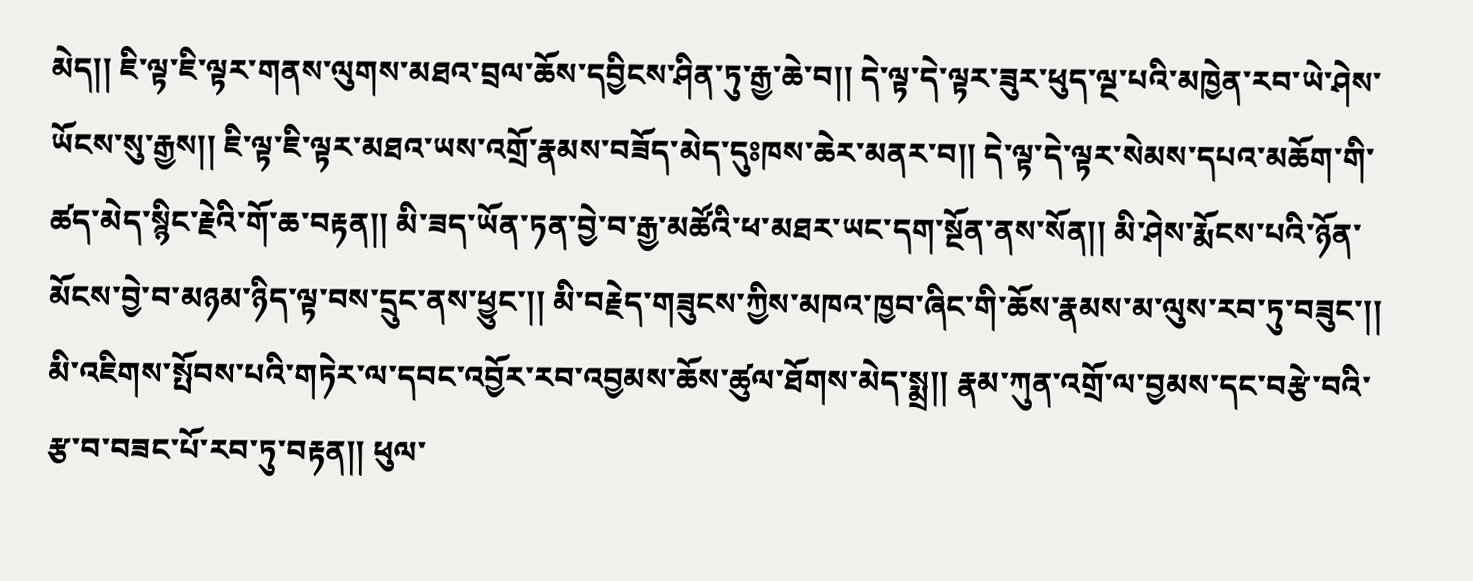མེད།། ཇི་ལྟ་ཇི་ལྟར་གནས་ལུགས་མཐའ་བྲལ་ཆོས་དབྱིངས་ཤིན་ཏུ་རྒྱ་ཆེ་བ།། དེ་ལྟ་དེ་ལྟར་ཟུར་ཕུད་ལྔ་པའི་མཁྱེན་རབ་ཡེ་ཤེས་ཡོངས་སུ་རྒྱས།། ཇི་ལྟ་ཇི་ལྟར་མཐའ་ཡས་འགྲོ་རྣམས་བཟོད་མེད་དུཿཁས་ཆེར་མནར་བ།། དེ་ལྟ་དེ་ལྟར་སེམས་དཔའ་མཆོག་གི་ཚད་མེད་སྙིང་རྗེའི་གོ་ཆ་བརྟན།། མི་ཟད་ཡོན་ཏན་བྱེ་བ་རྒྱ་མཚོའི་ཕ་མཐར་ཡང་དག་སྔོན་ནས་སོན།། མི་ཤེས་རྨོངས་པའི་ཉོན་མོངས་བྱེ་བ་མཉམ་ཉིད་ལྟ་བས་དྲུང་ནས་ཕྱུང་།། མི་བརྗེད་གཟུངས་ཀྱིས་མཁའ་ཁྱབ་ཞིང་གི་ཆོས་རྣམས་མ་ལུས་རབ་ཏུ་བཟུང་།། མི་འཇིགས་སྤོབས་པའི་གཏེར་ལ་དབང་འབྱོར་རབ་འབྱམས་ཆོས་ཚུལ་ཐོགས་མེད་སྨྲ།། རྣམ་ཀུན་འགྲོ་ལ་བྱམས་དང་བརྩེ་བའི་རྩ་བ་བཟང་པོ་རབ་ཏུ་བརྟན།། ཕུལ་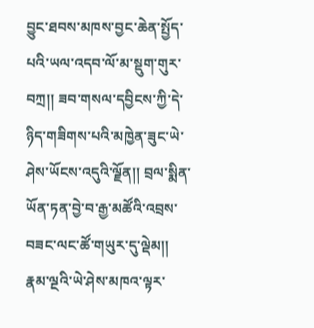བྱུང་ཐབས་མཁས་བྱང་ཆེན་སྤྱོད་པའི་ཡལ་འདབ་ལོ་མ་སྡུག་གུར་བཀྲ།། ཟབ་གསལ་དབྱིངས་ཀྱི་དེ་ཉིད་གཟིགས་པའི་མཁྱེན་ཟུང་ཡེ་ཤེས་ཡོངས་འདུའི་ལྗོན།། བྲལ་སྨིན་ཡོན་ཏན་བྱེ་བ་རྒྱ་མཚོའི་འབྲས་བཟང་ལང་ཚོ་གཡུར་དུ་ལྡེམ།། རྣམ་ལྔའི་ཡེ་ཤེས་མཁའ་ལྟར་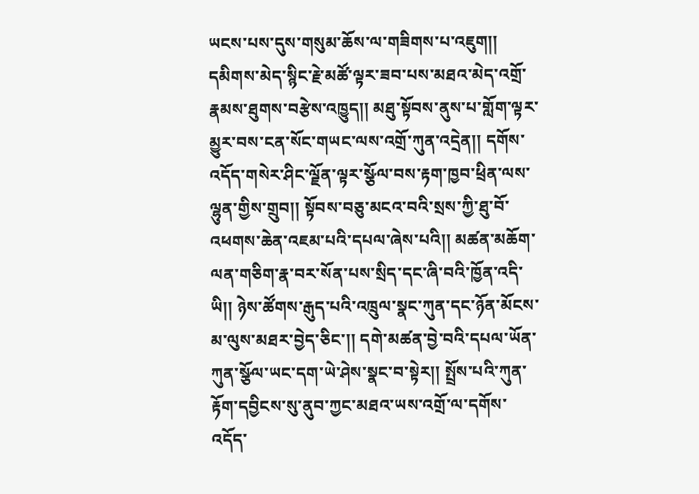ཡངས་པས་དུས་གསུམ་ཆོས་ལ་གཟིགས་པ་འཇུག།། དམིགས་མེད་སྙིང་རྗེ་མཚོ་ལྟར་ཟབ་པས་མཐའ་མེད་འགྲོ་རྣམས་ཐུགས་བརྩེས་འཁྱུད།། མཐུ་སྟོབས་ནུས་པ་གློག་ལྟར་མྱུར་བས་ངན་སོང་གཡང་ལས་འགྲོ་ཀུན་འདྲེན།། དགོས་འདོད་གསེར་ཤིང་ལྗོན་ལྟར་སྩོལ་བས་རྟག་ཁྱབ་ཕྲིན་ལས་ལྷུན་གྱིས་གྲུབ།། སྟོབས་བཅུ་མངའ་བའི་སྲས་ཀྱི་ཐུ་བོ་འཕགས་ཆེན་འཇམ་པའི་དཔལ་ཞེས་པའི།། མཚན་མཆོག་ལན་གཅིག་རྣ་བར་སོན་པས་སྲིད་དང་ཞི་བའི་ཁྱོན་འདི་ཡི།། ཉེས་ཚོགས་རྒུད་པའི་འཁྲུལ་སྣང་ཀུན་དང་ཉོན་མོངས་མ་ལུས་མཐར་བྱེད་ཅིང་།། དགེ་མཚན་བྱེ་བའི་དཔལ་ཡོན་ཀུན་སྩོལ་ཡང་དག་ཡེ་ཤེས་སྣང་བ་སྟེར།། སྤྲོས་པའི་ཀུན་རྟོག་དབྱིངས་སུ་ནུབ་ཀྱང་མཐའ་ཡས་འགྲོ་ལ་དགོས་འདོད་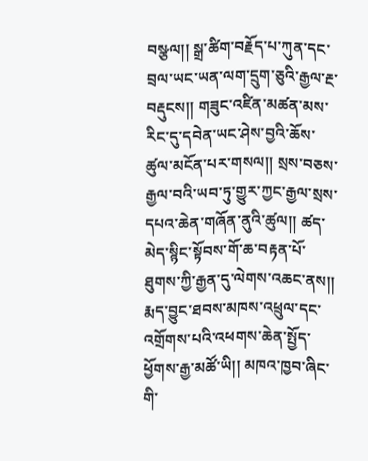བསྩལ།། སྒྲ་ཚིག་བརྗོད་པ་ཀུན་དང་བྲལ་ཡང་ཡན་ལག་དྲུག་ཅུའི་རྒྱལ་རྔ་བརྡུངས།། གཟུང་འཛིན་མཚན་མས་རིང་དུ་དབེན་ཡང་ཤེས་བྱའི་ཆོས་ཚུལ་མངོན་པར་གསལ།། སྲས་བཅས་རྒྱལ་བའི་ཡབ་ཏུ་གྱུར་ཀྱང་རྒྱལ་སྲས་དཔའ་ཆེན་གཞོན་ནུའི་ཚུལ།། ཚད་མེད་སྙིང་སྟོབས་གོ་ཆ་བརྟན་པོ་ཐུགས་ཀྱི་རྒྱན་དུ་ལེགས་འཆང་ནས།། རྨད་བྱུང་ཐབས་མཁས་འཕྲུལ་དང་འགྲོགས་པའི་འཕགས་ཆེན་སྤྱོད་ཕྱོགས་རྒྱ་མཚོ་ཡི།། མཁའ་ཁྱབ་ཞིང་གི་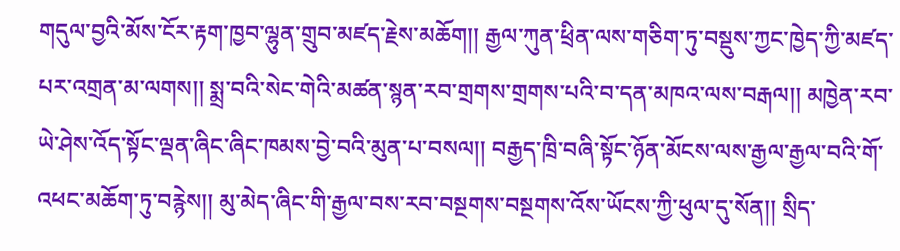གདུལ་བྱའི་མོས་ངོར་རྟག་ཁྱབ་ལྷུན་གྲུབ་མཛད་རྗེས་མཆོག།། རྒྱལ་ཀུན་ཕྲིན་ལས་གཅིག་ཏུ་བསྡུས་ཀྱང་ཁྱེད་ཀྱི་མཛད་པར་འགྲན་མ་ལགས།། སྨྲ་བའི་སེང་གེའི་མཚན་སྙན་རབ་གྲགས་གྲགས་པའི་བ་དན་མཁའ་ལས་བརྒལ།། མཁྱེན་རབ་ཡེ་ཤེས་འོད་སྟོང་ལྡན་ཞིང་ཞིང་ཁམས་བྱེ་བའི་མུན་པ་བསལ།། བརྒྱད་ཁྲི་བཞི་སྟོང་ཉོན་མོངས་ལས་རྒྱལ་རྒྱལ་བའི་གོ་འཕང་མཆོག་ཏུ་བརྙེས།། མུ་མེད་ཞིང་གི་རྒྱལ་བས་རབ་བསྔགས་བསྔགས་འོས་ཡོངས་ཀྱི་ཕུལ་དུ་སོན།། སྲིད་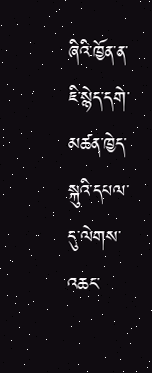ཞིའི་ཁྱོན་ན་ཇི་སྙེད་དགེ་མཚན་ཁྱེད་སྐུའི་དཔལ་དུ་ལེགས་འཆང་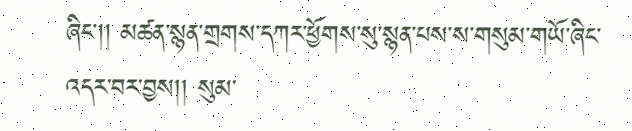ཞིང་།། མཚན་སྙན་གྲགས་དཀར་ཕྱོགས་སུ་སྙན་པས་ས་གསུམ་གཡོ་ཞིང་འདར་བར་བྱས།། སུམ་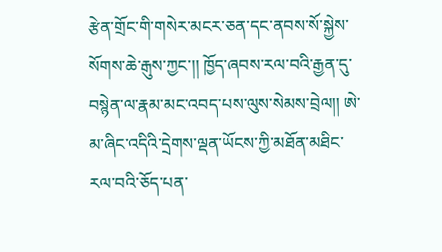རྩེན་གྲོང་གི་གསེར་མངར་ཅན་དང་ནབས་སོ་སྐྱེས་སོགས་ཆེ་རྒུས་ཀྱང་།། ཁྱོད་ཞབས་རལ་བའི་རྒྱན་དུ་བསྙེན་ལ་རྣམ་མང་འབད་པས་ལུས་སེམས་བྲེལ།། ཨེ་མ་ཞིང་འདིའི་དྲེགས་ལྡན་ཡོངས་ཀྱི་མཐོན་མཐིང་རལ་བའི་ཅོད་པན་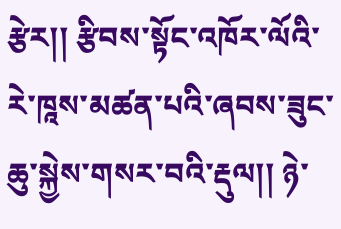རྩེར།། རྩིབས་སྟོང་འཁོར་ལོའི་རེ་ཁཱས་མཚན་པའི་ཞབས་ཟུང་ཆུ་སྐྱེས་གསར་བའི་རྡུལ།། ཉེ་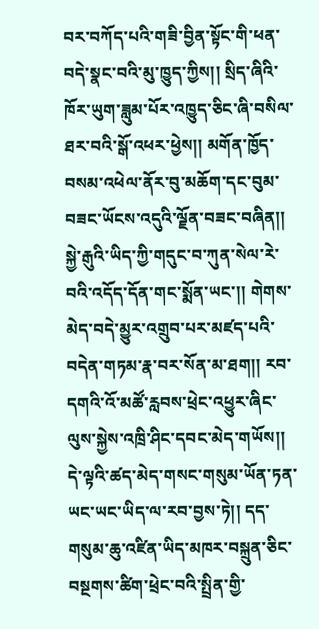བར་བཀོད་པའི་གཟི་བྱིན་སྟོང་གི་ཕན་བདེ་སྣང་བའི་མུ་ཁྱུད་ཀྱིས།། སྲིད་ཞིའི་ཁོར་ཡུག་ཟླུམ་པོར་འཁྱུད་ཅིང་ཞི་བསིལ་ཐར་བའི་སྒོ་འཕར་ཕྱེས།། མགོན་ཁྱོད་བསམ་འཕེལ་ནོར་བུ་མཆོག་དང་བུམ་བཟང་ཡོངས་འདུའི་ལྗོན་བཟང་བཞིན།། སྐྱེ་རྒུའི་ཡིད་ཀྱི་གདུང་བ་ཀུན་སེལ་རེ་བའི་འདོད་དོན་གང་སྨོན་ཡང་།། གེགས་མེད་བདེ་མྱུར་འགྲུབ་པར་མཛད་པའི་བདེན་གཏམ་རྣ་བར་སོན་མ་ཐག།། རབ་དགའི་འོ་མཚོ་རླབས་ཕྲེང་འཕྱུར་ཞིང་ལུས་སྐྱེས་འཁྲི་ཤིང་དབང་མེད་གཡོས།། དེ་ལྟའི་ཚད་མེད་གསང་གསུམ་ཡོན་ཏན་ཡང་ཡང་ཡིད་ལ་རབ་བྱས་ཏེ།། དད་གསུམ་ཆུ་འཛིན་ཡིད་མཁར་བསྐྲུན་ཅིང་བསྔགས་ཚིག་ཕྲེང་བའི་སྤྲིན་གྱི་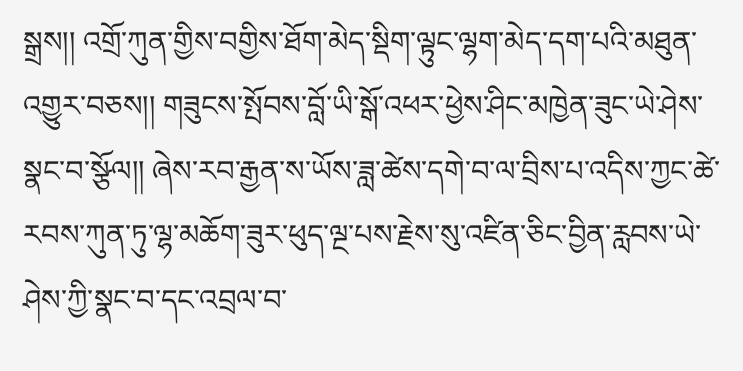སྒྲས།། འགྲོ་ཀུན་གྱིས་བགྱིས་ཐོག་མེད་སྡིག་ལྟུང་ལྷག་མེད་དག་པའི་མཐུན་འགྱུར་བཅས།། གཟུངས་སྤོབས་བློ་ཡི་སྒོ་འཕར་ཕྱེས་ཤིང་མཁྱེན་ཟུང་ཡེ་ཤེས་སྣང་བ་སྩོལ།། ཞེས་རབ་རྒྱན་ས་ཡོས་ཟླ་ཚེས་དགེ་བ་ལ་བྲིས་པ་འདིས་ཀྱང་ཚེ་རབས་ཀུན་ཏུ་ལྷ་མཆོག་ཟུར་ཕུད་ལྔ་པས་རྗེས་སུ་འཛིན་ཅིང་བྱིན་རླབས་ཡེ་ཤེས་ཀྱི་སྣང་བ་དང་འབྲལ་བ་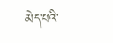མེད་པའི་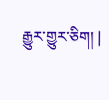རྒྱུར་གྱུར་ཅིག། |